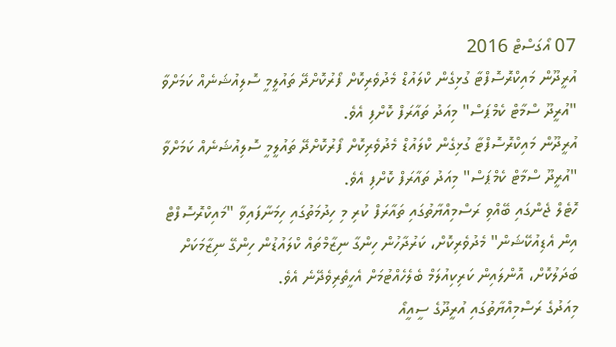07 އޯގަސްޓް 2016
އުރީދޫން މައިކްރޮސޮފްޓާ ގުޅިގެން ކްލައުޑް މެދުވެރިކޮށް ފޯރުކޮށްދޭ ތައުލީމީ ސޮލިއުޝަނެއް ކަމަށްވާ "އުރީދޫ ސްމާޓް ކެމްޕަސް" މިއަދު ތައާރަފް ކޮށްފި އެވެ.
އުރީދޫން މައިކްރޮސޮފްޓާ ގުޅިގެން ކްލައުޑް މެދުވެރިކޮށް ފޯރުކޮށްދޭ ތައުލީމީ ސޮލިއުޝަނެއް ކަމަށްވާ "އުރީދޫ ސްމާޓް ކެމްޕަސް" މިއަދު ތައާރަފް ކޮށްފި އެވެ.
ހޮޓެލް ޖެންގައި ބޭއްވި ރަސްމިއްޔާތުގައި ތައާރަފް ކުރި މި ހިދުމަތުގައި ހިމަނާފައިވާ "މައިކްރޮސޮފްޓް އިން އެޑިއުކޭޝަން" މެދުވެރިކޮށް، ކަރުދާހުން ހިންގާ ނިޒާމްތައް ކްލައުޑުން ހިންގޭ ނިޒާމަކަށް ބަދަލުކޮށް، އޮންލައިން ކަރިކިއުލަމް ބެލެހެއްޓުމަށް އެހީތެރިވެދޭނެ އެވެ.
މިއަދުގެ ރަސްމިއްޔާތުގައި އުރީދޫގެ ސީއީއޯ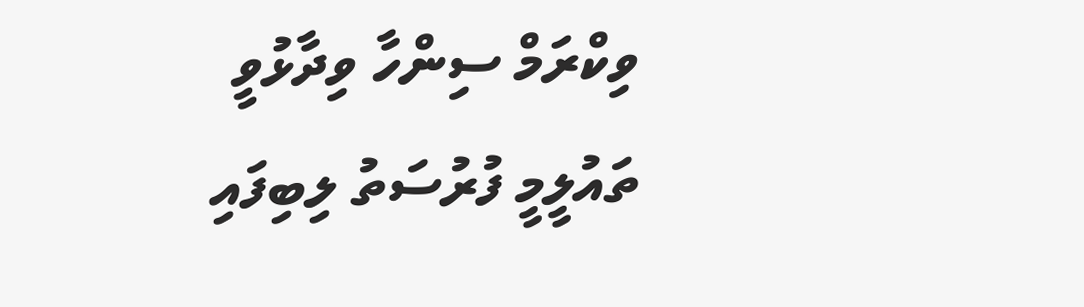ވިކްރަމް ސިންހާ ވިދާޅުވީ ތައުލީމީ ފުރުސަތު ލިބިފައި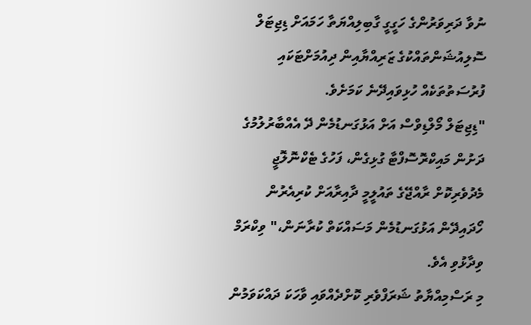ނުވާ ދަރިވަރުންގެ ހަގީގީ ގާބިލިއްޔަތާ ހަމައަށް ޑިޖިޓަލް ސޮލިއުޝަންތައްކުގެ ޒަރިއްޔާއިން ދިއުމަށްޓަކައި ފުރުސަތުތަކެއް ހުޅިވައިދޭނެ ކަމަށެވެ.
"ޑިޖިޓަލް މޯލްޑިވްސް އަށް އަޅުގަނޑުމެން ދޭ އެއްބާރުލުމުގެ ދަށުން މައިކްރޮސޮފްޓާ ގުޅިގެން، ފަހުގެ ޓެކްނޮލޮޖީ މެދުވެރިކޮށް ރާއްޖޭގެ ތައުލީމީ ދާއިރާއަށް ކުރިއެރުން ހޯދައިދޭން އަޅުގަނޑުމެން މަސައްކަތް ކުރާނަން،" ވިކްރަމް ވިދާޅުވި އެވެ.
މި ރަސްމިއްޔާތު ޝަރަފްވެރި ކޮށްދެއްވައި ވާހަކަ ދައްކަވަމުން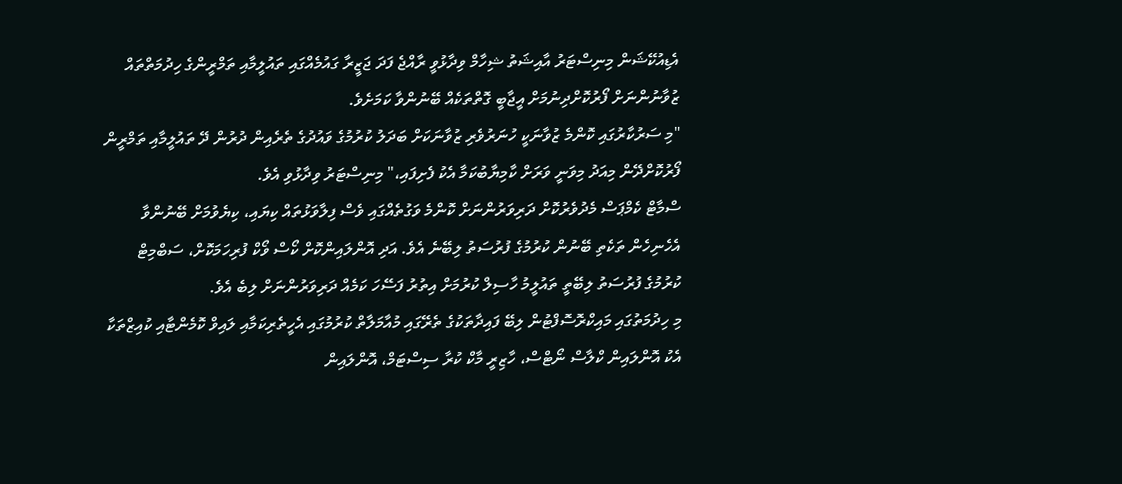އެޑިއުކޭޝަން މިނިސްޓަރު އާއިޝަތު ޝިހާމް ވިދާޅުވީ ރާއްޖެ ފަދަ ޖަޒީރާ ގައުމެއްގައި ތައުލީމާއި ތަމްރީންގެ ހިދުމަތްތައް ޒުވާނުންނަށް ފޯރުކޮށްދިނުމަށް އީޖާބީ ގޮތްތަކެއް ބޭނުންވާ ކަމަށެވެ.
"މި ސަރުކާރުގައި ކޮންމެ ޒުވާނަކީ ހުނަރުވެރި ޒުވާނަކަށް ބަދަލު ކުރުމުގެ ވައުދުގެ ތެރެއިން ދުރުން ދޭ ތައުލީމާއި ތަމްރީން ފޯރުކޮށްދޭން މިއަދު މިވަނީ ވަރަށް ކާމިޔާބުކަމާ އެކު ފެށިފައި،" މިނިސްޓަރު ވިދާޅުވި އެވެ.
ސްމާޓް ކެމްޕަސް މެދުވެރުކޮށް ދަރިވަރުންނަށް ކޮންމެ ވަގުތެއްގައި ވެސް ފިލާވަޅުތައް ކިޔައި، ކިޔެވުމަށް ބޭނުންވާ އެހެނިހެން ތަކެތި ބޭނުން ކުރުމުގެ ފުރުސަތު ލިބޭނެ އެވެ. އަދި އޮންލައިންކޮށް ކޯސް ވޯކް ފުރިހަމަކޮށް، ސަބްމިޓް ކުރުމުގެ ފުރުސަތު ލިބޭތީ ތައުލީމު ހާސިލް ކުރުމަށް އިތުރު ފަސޭހަ ކަމެއް ދަރިވަރުންނަށް ލިބެ އެވެ.
މި ހިދުމަތުގައި މައިކްރޮސޮފްޓުން ލިބޭ ފައިދާތަކުގެ ތެރޭގައި މުއާމަލާތް ކުރުމުގައި އެހީތެރިކަމާއި ލައިވް ކޮމެންޓާއި ކުއިޒްތަކާ އެކު އޮންލައިން ކްލާސް ނޯޓްސް، ހާޒިރީ މާކް ކުރާ ސިސްޓަމް، އޮންލައިން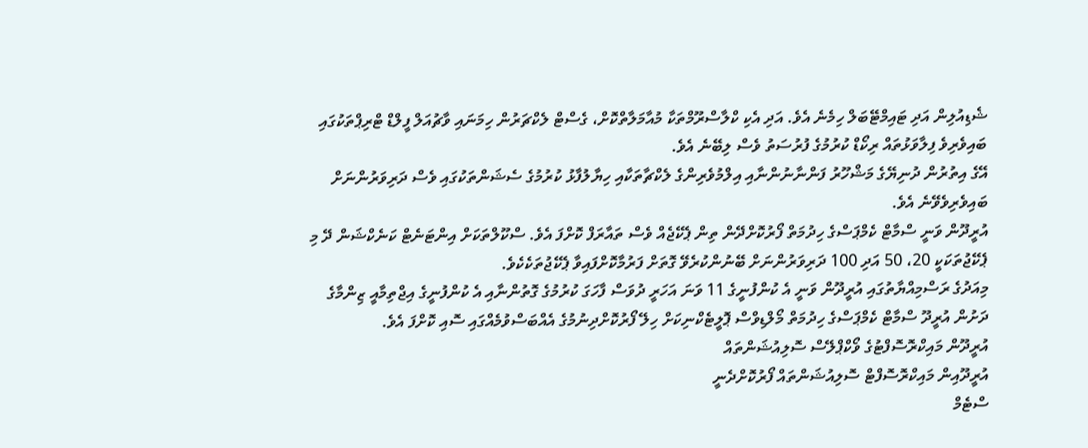ޝެޑިއުލިން އަދި ޓައިމްޓޭބަލް ހިމެނެ އެވެ. އަދި އެކި ކްލާސްރޫމްތަކާ މުއާމަލާތްކޮށް، ގެސްޓް ލެކްޗަރުން ހިމަނައި ވާޗުއަލް ފީލްޑް ޓްރިޕްތަކުގައި ބައިވެރިވެ ފިލާވަޅުތައް ރިކޯޑް ކުރުމުގެ ފުރުސަތު ވެސް ލިބޭނެ އެވެ.
އޭގެ އިތުރުން ދުނިޔޭގެ މަޝްހޫރު ފަންނާނުންނާއި އިލްމުވެރިންގެ ލެކްޗާތަކާއި ހިޔާލުފާޅު ކުރުމުގެ ސެޝަންތަކުގައި ވެސް ދަރިވަރުންނަށް ބައިވެރިވެވޭނެ އެވެ.
އުރީދޫން ވަނީ ސްމާޓް ކެމްޕަސްގެ ހިދުމަތް ފޯރުކޮށްދޭން ތިން ޕެކޭޖެއް ވެސް ތައާރަފް ކޮށްފަ އެވެ. ސްކޫލްތަކަށް އިންޓަނެޓް ކަނެކްޝަން ދޭ މި ޕެކޭޖުތަކަކީ 20، 50 އަދި 100 ދަރިވަރުންނަށް ބޭނުންކުރެވޭ ގޮތަށް ފަރުމާކޮށްފައިވާ ޕެކޭޖުތަކެކެވެ.
މިއަދުގެ ރަސްމިއްޔާތުގައި އުރީދޫން ވަނީ އެ ކުންފުނީގެ 11 ވަނަ އަހަރީ ދުވަސް ފާހަގަ ކުރުމުގެ ގޮތުންނާއި އެ ކުންފުނީގެ އިޖްތިމާއީ ޒިންމާގެ ދަށުން އުރީދޫ ސްމާޓް ކެމްޕަސްގެ ހިދުމަތް މޯލްޑިވްސް ޕޮލީޓެކްނިކަށް ހިލޭ ފޯރުކޮށްދިނުމުގެ އެއްބަސްވުމެއްގައި ސޮއި ކޮށްފަ އެވެ.
އުރީދޫން މައިކްރޮސޮފްޓުގެ ވޯކްޕްލޭސް ސޮލިއުޝަންތައް
އުރީދޫއިން މައިކްރޮސޮފްޓް ސޮލިއުޝަންތައް ފޯރުކޮށްދެނީ
ސްޓެމް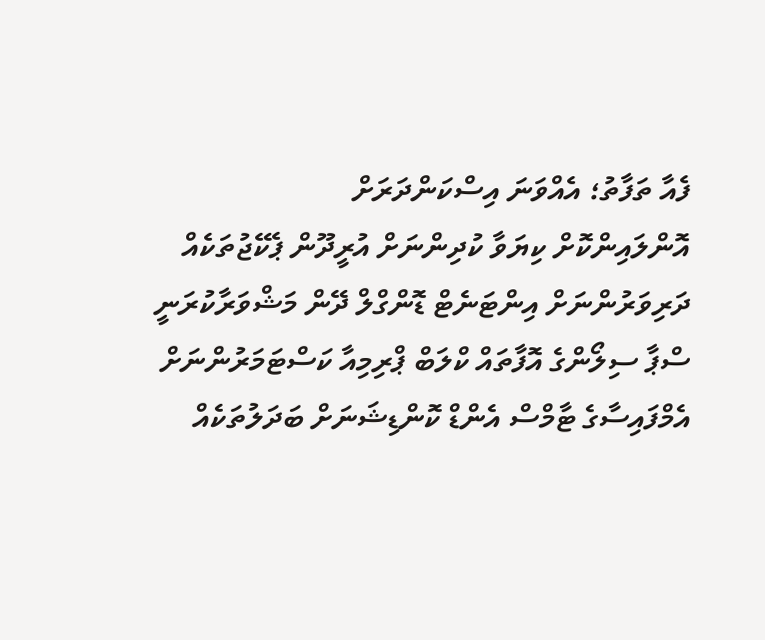ފެއާ ތަފާތު؛ އެއްވަނަ އިސްކަންދަރަށް
އޮންލައިންކޮށް ކިޔަވާ ކުދިންނަށް އުރީދޫން ޕެކޭޖުތަކެއް
ދަރިވަރުންނަށް އިންޓަނެޓް ޑޮންގްލް ދޭން މަޝްވަރާކުރަނީ
ސްޕާ ސިލޯންގެ އޮފާތައް ކްލަބް ޕްރިމިއާ ކަސްޓަމަރުންނަށް
އެމްފައިސާގެ ޓާމްސް އެންޑް ކޮންޑިޝަނަށް ބަދަލުތަކެއް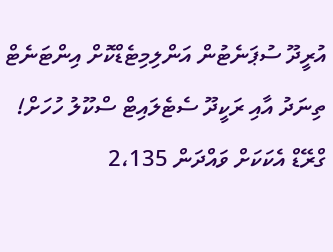އުރީދޫ ސުޕަނެޓުން އަންލިމިޓެޑްކޮށް އިންޓަނެޓް
ތިނަދު އާއި ރަކީދޫ ސެޓެލައިޓް ސްކޫލު ހުހަށް!
ގްރޭޑް އެކަކަށް ވައްދަން 2،135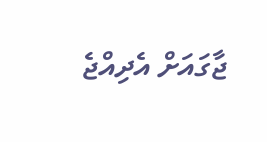ޖާގައަށް އެދިއްޖެ